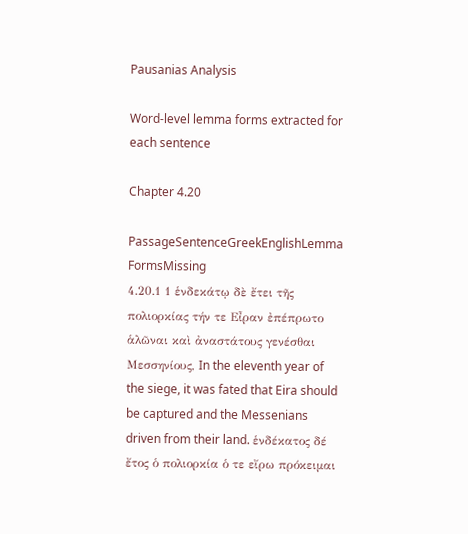Pausanias Analysis

Word-level lemma forms extracted for each sentence

Chapter 4.20

PassageSentenceGreekEnglishLemma FormsMissing
4.20.1 1 ἑνδεκάτῳ δὲ ἔτει τῆς πολιορκίας τήν τε Εἶραν ἐπέπρωτο ἁλῶναι καὶ ἀναστάτους γενέσθαι Μεσσηνίους, In the eleventh year of the siege, it was fated that Eira should be captured and the Messenians driven from their land. ἑνδέκατος δέ ἔτος ὁ πολιορκία ὁ τε εἴρω πρόκειμαι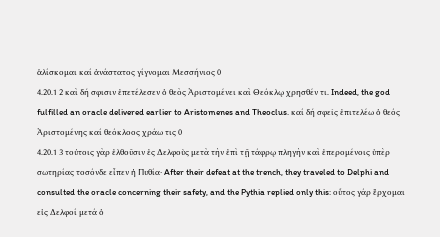ἁλίσκομαι καί ἀνάστατος γίγνομαι Μεσσήνιος 0
4.20.1 2 καὶ δή σφισιν ἐπετέλεσεν ὁ θεὸς Ἀριστομένει καὶ Θεόκλῳ χρησθέν τι. Indeed, the god fulfilled an oracle delivered earlier to Aristomenes and Theoclus. καί δή σφεῖς ἐπιτελέω ὁ θεός Ἀριστομένης καί θεόκλοος χράω τις 0
4.20.1 3 τούτοις γὰρ ἐλθοῦσιν ἐς Δελφοὺς μετὰ τὴν ἐπὶ τῇ τάφρῳ πληγὴν καὶ ἐπερομένοις ὑπὲρ σωτηρίας τοσόνδε εἶπεν ἡ Πυθία· After their defeat at the trench, they traveled to Delphi and consulted the oracle concerning their safety, and the Pythia replied only this: οὗτος γάρ ἔρχομαι εἰς Δελφοί μετά ὁ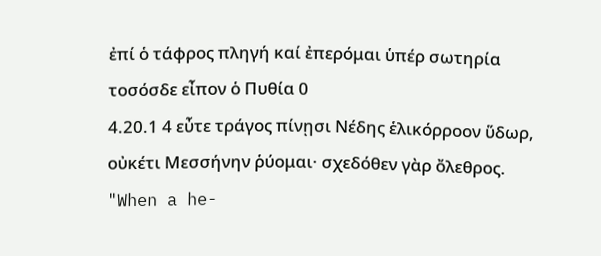ἐπί ὁ τάφρος πληγή καί ἐπερόμαι ὑπέρ σωτηρία τοσόσδε εἶπον ὁ Πυθία 0
4.20.1 4 εὖτε τράγος πίνῃσι Νέδης ἑλικόρροον ὕδωρ, οὐκέτι Μεσσήνην ῥύομαι· σχεδόθεν γὰρ ὄλεθρος. "When a he-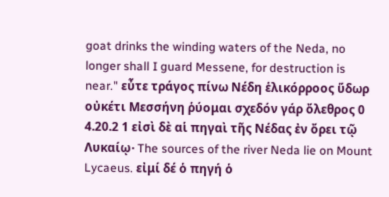goat drinks the winding waters of the Neda, no longer shall I guard Messene, for destruction is near." εὖτε τράγος πίνω Νέδη ἑλικόρροος ὕδωρ οὐκέτι Μεσσήνη ῥύομαι σχεδόν γάρ ὄλεθρος 0
4.20.2 1 εἰσὶ δὲ αἱ πηγαὶ τῆς Νέδας ἐν ὄρει τῷ Λυκαίῳ· The sources of the river Neda lie on Mount Lycaeus. εἰμί δέ ὁ πηγή ὁ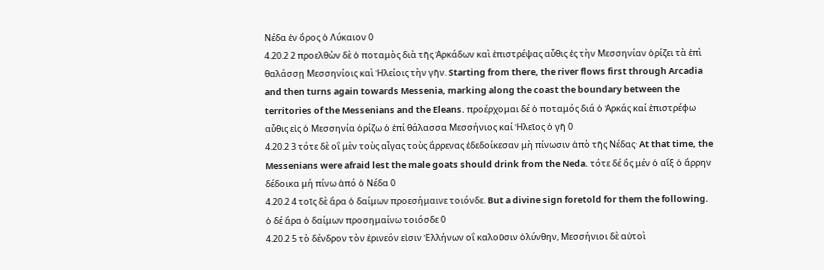Νέδα ἐν ὄρος ὁ Λύκαιον 0
4.20.2 2 προελθὼν δὲ ὁ ποταμὸς διὰ τῆς Ἀρκάδων καὶ ἐπιστρέψας αὖθις ἐς τὴν Μεσσηνίαν ὁρίζει τὰ ἐπὶ θαλάσσῃ Μεσσηνίοις καὶ Ἠλείοις τὴν γῆν. Starting from there, the river flows first through Arcadia and then turns again towards Messenia, marking along the coast the boundary between the territories of the Messenians and the Eleans. προέρχομαι δέ ὁ ποταμός διά ὁ Ἀρκάς καί ἐπιστρέφω αὖθις εἰς ὁ Μεσσηνία ὁρίζω ὁ ἐπί θάλασσα Μεσσήνιος καί Ἠλεῖος ὁ γῆ 0
4.20.2 3 τότε δὲ οἳ μὲν τοὺς αἶγας τοὺς ἄρρενας ἐδεδοίκεσαν μὴ πίνωσιν ἀπὸ τῆς Νέδας· At that time, the Messenians were afraid lest the male goats should drink from the Neda. τότε δέ ὅς μέν ὁ αἴξ ὁ ἄρρην δέδοικα μή πίνω ἀπό ὁ Νέδα 0
4.20.2 4 τοῖς δὲ ἄρα ὁ δαίμων προεσήμαινε τοιόνδε. But a divine sign foretold for them the following. ὁ δέ ἄρα ὁ δαίμων προσημαίνω τοιόσδε 0
4.20.2 5 τὸ δένδρον τὸν ἐρινεόν εἰσιν Ἑλλήνων οἳ καλοῦσιν ὀλύνθην, Μεσσήνιοι δὲ αὐτοὶ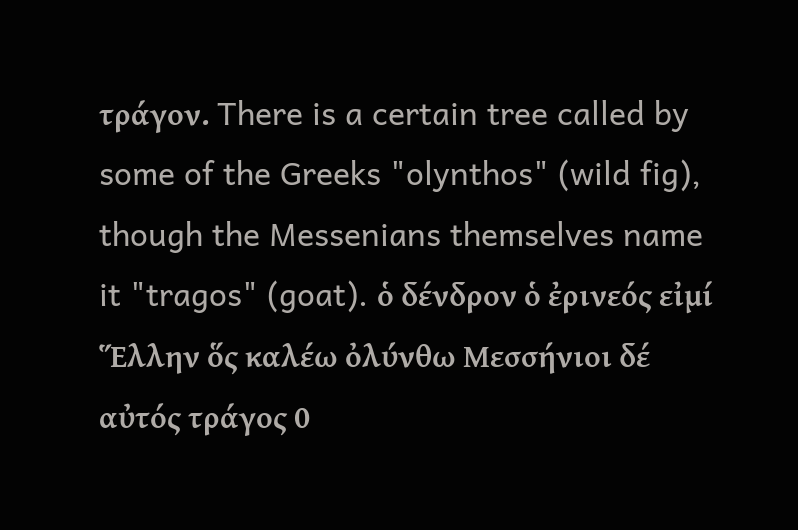τράγον. There is a certain tree called by some of the Greeks "olynthos" (wild fig), though the Messenians themselves name it "tragos" (goat). ὁ δένδρον ὁ ἐρινεός εἰμί Ἕλλην ὅς καλέω ὀλύνθω Μεσσήνιοι δέ αὐτός τράγος 0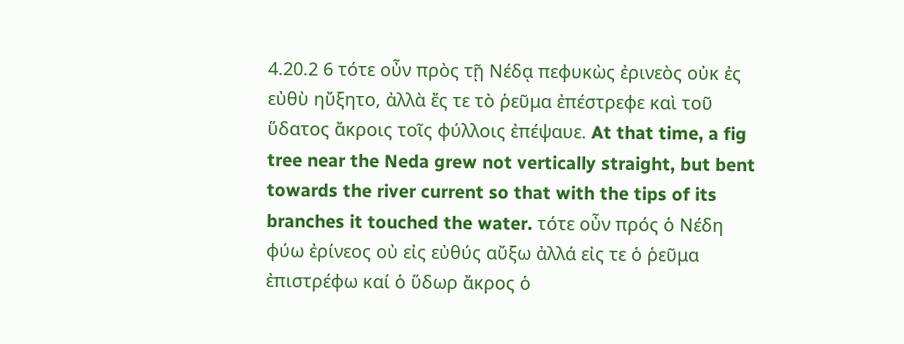4.20.2 6 τότε οὖν πρὸς τῇ Νέδᾳ πεφυκὼς ἐρινεὸς οὐκ ἐς εὐθὺ ηὔξητο, ἀλλὰ ἔς τε τὸ ῥεῦμα ἐπέστρεφε καὶ τοῦ ὕδατος ἄκροις τοῖς φύλλοις ἐπέψαυε. At that time, a fig tree near the Neda grew not vertically straight, but bent towards the river current so that with the tips of its branches it touched the water. τότε οὖν πρός ὁ Νέδη φύω ἐρίνεος οὐ εἰς εὐθύς αὔξω ἀλλά εἰς τε ὁ ῥεῦμα ἐπιστρέφω καί ὁ ὕδωρ ἄκρος ὁ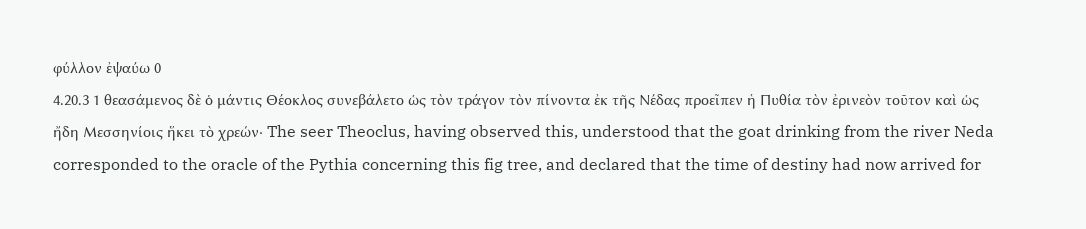φύλλον ἐψαύω 0
4.20.3 1 θεασάμενος δὲ ὁ μάντις Θέοκλος συνεβάλετο ὡς τὸν τράγον τὸν πίνοντα ἐκ τῆς Νέδας προεῖπεν ἡ Πυθία τὸν ἐρινεὸν τοῦτον καὶ ὡς ἤδη Μεσσηνίοις ἥκει τὸ χρεών· The seer Theoclus, having observed this, understood that the goat drinking from the river Neda corresponded to the oracle of the Pythia concerning this fig tree, and declared that the time of destiny had now arrived for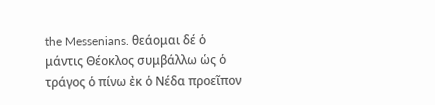the Messenians. θεάομαι δέ ὁ μάντις Θέοκλος συμβάλλω ὡς ὁ τράγος ὁ πίνω ἐκ ὁ Νέδα προεῖπον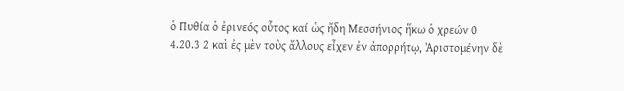ὁ Πυθία ὁ ἐρινεός οὗτος καί ὡς ἤδη Μεσσήνιος ἥκω ὁ χρεών 0
4.20.3 2 καὶ ἐς μὲν τοὺς ἄλλους εἶχεν ἐν ἀπορρήτῳ, Ἀριστομένην δὲ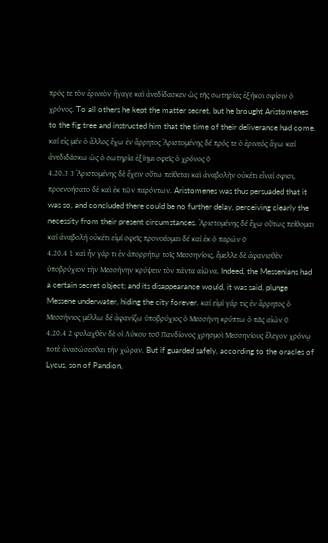πρός τε τὸν ἐρινεὸν ἤγαγε καὶ ἀνεδίδασκεν ὡς τῆς σωτηρίας ἐξήκοι σφίσιν ὁ χρόνος. To all others he kept the matter secret, but he brought Aristomenes to the fig tree and instructed him that the time of their deliverance had come. καί εἰς μέν ὁ ἄλλος ἔχω ἐν ἄρρητος Ἀριστομένης δέ πρός τε ὁ ἐρινεός ἄγω καί ἀνεδιδάσκω ὡς ὁ σωτηρία ἐξίημι σφεῖς ὁ χρόνος 0
4.20.3 3 Ἀριστομένης δὲ ἔχειν οὕτω πείθεται καὶ ἀναβολὴν οὐκέτι εἶναί σφισι, προενοήσατο δὲ καὶ ἐκ τῶν παρόντων. Aristomenes was thus persuaded that it was so, and concluded there could be no further delay, perceiving clearly the necessity from their present circumstances. Ἀριστομένης δέ ἔχω οὕτως πείθομαι καί ἀναβολή οὐκέτι εἰμί σφεῖς προνοέομαι δέ καί ἐκ ὁ παρών 0
4.20.4 1 καὶ ἦν γάρ τι ἐν ἀπορρήτῳ τοῖς Μεσσηνίοις, ἔμελλε δὲ ἀφανισθὲν ὑποβρύχιον τὴν Μεσσήνην κρύψειν τὸν πάντα αἰῶνα. Indeed, the Messenians had a certain secret object; and its disappearance would, it was said, plunge Messene underwater, hiding the city forever. καί εἰμί γάρ τις ἐν ἄρρητος ὁ Μεσσήνιος μέλλω δέ ἀφανίζω ὑποβρύχιος ὁ Μεσσήνη κρύπτω ὁ πᾶς αἰών 0
4.20.4 2 φυλαχθὲν δὲ οἱ Λύκου τοῦ Πανδίονος χρησμοὶ Μεσσηνίους ἔλεγον χρόνῳ ποτὲ ἀνασώσεσθαι τὴν χώραν. But if guarded safely, according to the oracles of Lycus, son of Pandion,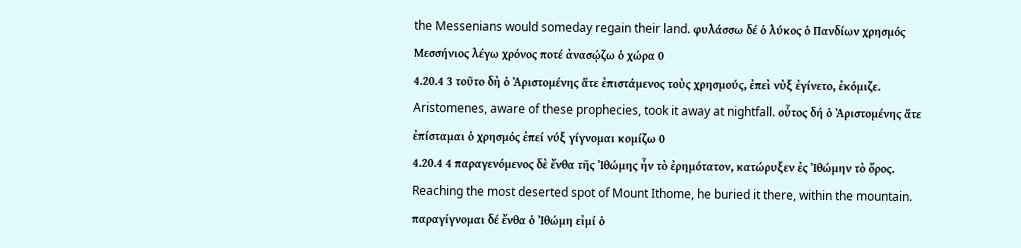the Messenians would someday regain their land. φυλάσσω δέ ὁ λύκος ὁ Πανδίων χρησμός Μεσσήνιος λέγω χρόνος ποτέ ἀνασῴζω ὁ χώρα 0
4.20.4 3 τοῦτο δὴ ὁ Ἀριστομένης ἅτε ἐπιστάμενος τοὺς χρησμούς, ἐπεὶ νὺξ ἐγίνετο, ἐκόμιζε. Aristomenes, aware of these prophecies, took it away at nightfall. οὗτος δή ὁ Ἀριστομένης ἅτε ἐπίσταμαι ὁ χρησμός ἐπεί νύξ γίγνομαι κομίζω 0
4.20.4 4 παραγενόμενος δὲ ἔνθα τῆς Ἰθώμης ἦν τὸ ἐρημότατον, κατώρυξεν ἐς Ἰθώμην τὸ ὄρος. Reaching the most deserted spot of Mount Ithome, he buried it there, within the mountain. παραγίγνομαι δέ ἔνθα ὁ Ἰθώμη εἰμί ὁ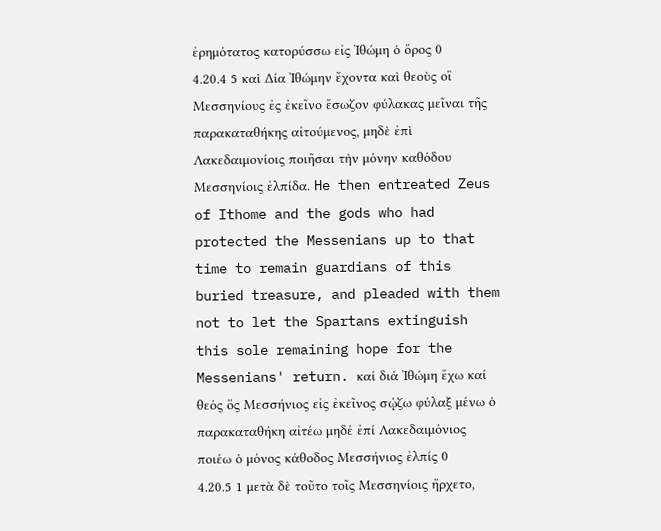ἐρημότατος κατορύσσω εἰς Ἰθώμη ὁ ὄρος 0
4.20.4 5 καὶ Δία Ἰθώμην ἔχοντα καὶ θεοὺς οἳ Μεσσηνίους ἐς ἐκεῖνο ἔσωζον φύλακας μεῖναι τῆς παρακαταθήκης αἰτούμενος, μηδὲ ἐπὶ Λακεδαιμονίοις ποιῆσαι τὴν μόνην καθόδου Μεσσηνίοις ἐλπίδα. He then entreated Zeus of Ithome and the gods who had protected the Messenians up to that time to remain guardians of this buried treasure, and pleaded with them not to let the Spartans extinguish this sole remaining hope for the Messenians' return. καί διά Ἰθώμη ἔχω καί θεός ὅς Μεσσήνιος εἰς ἐκεῖνος σῴζω φύλαξ μένω ὁ παρακαταθήκη αἰτέω μηδέ ἐπί Λακεδαιμόνιος ποιέω ὁ μόνος κάθοδος Μεσσήνιος ἐλπίς 0
4.20.5 1 μετὰ δὲ τοῦτο τοῖς Μεσσηνίοις ἤρχετο,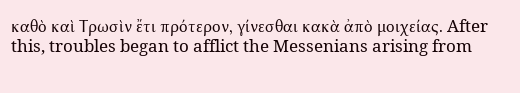καθὸ καὶ Τρωσὶν ἔτι πρότερον, γίνεσθαι κακὰ ἀπὸ μοιχείας. After this, troubles began to afflict the Messenians arising from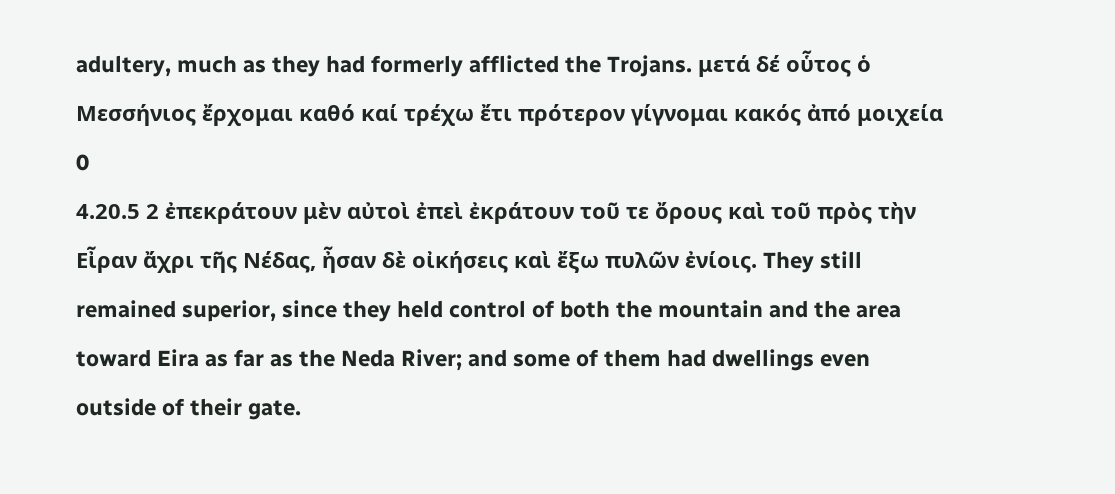adultery, much as they had formerly afflicted the Trojans. μετά δέ οὗτος ὁ Μεσσήνιος ἔρχομαι καθό καί τρέχω ἔτι πρότερον γίγνομαι κακός ἀπό μοιχεία 0
4.20.5 2 ἐπεκράτουν μὲν αὐτοὶ ἐπεὶ ἐκράτουν τοῦ τε ὄρους καὶ τοῦ πρὸς τὴν Εἶραν ἄχρι τῆς Νέδας, ἦσαν δὲ οἰκήσεις καὶ ἔξω πυλῶν ἐνίοις. They still remained superior, since they held control of both the mountain and the area toward Eira as far as the Neda River; and some of them had dwellings even outside of their gate.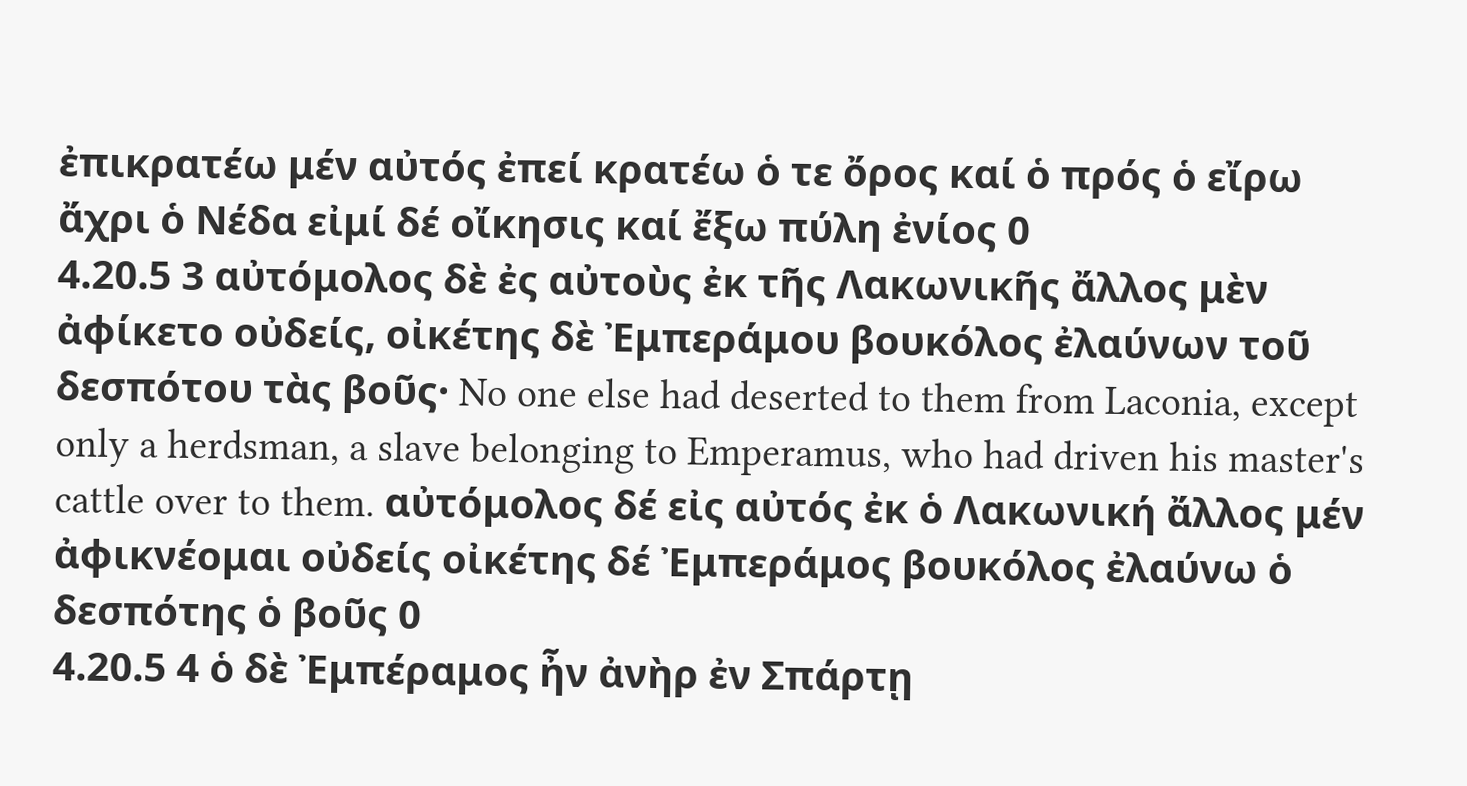ἐπικρατέω μέν αὐτός ἐπεί κρατέω ὁ τε ὄρος καί ὁ πρός ὁ εἴρω ἄχρι ὁ Νέδα εἰμί δέ οἴκησις καί ἔξω πύλη ἐνίος 0
4.20.5 3 αὐτόμολος δὲ ἐς αὐτοὺς ἐκ τῆς Λακωνικῆς ἄλλος μὲν ἀφίκετο οὐδείς, οἰκέτης δὲ Ἐμπεράμου βουκόλος ἐλαύνων τοῦ δεσπότου τὰς βοῦς· No one else had deserted to them from Laconia, except only a herdsman, a slave belonging to Emperamus, who had driven his master's cattle over to them. αὐτόμολος δέ εἰς αὐτός ἐκ ὁ Λακωνική ἄλλος μέν ἀφικνέομαι οὐδείς οἰκέτης δέ Ἐμπεράμος βουκόλος ἐλαύνω ὁ δεσπότης ὁ βοῦς 0
4.20.5 4 ὁ δὲ Ἐμπέραμος ἦν ἀνὴρ ἐν Σπάρτῃ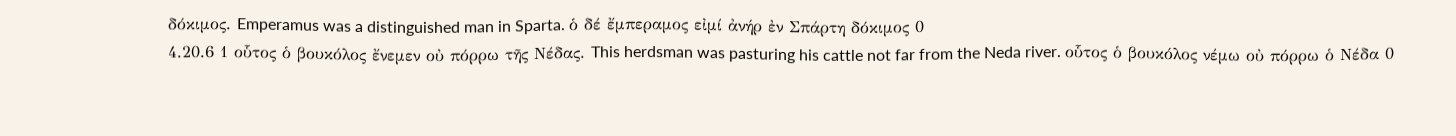δόκιμος. Emperamus was a distinguished man in Sparta. ὁ δέ ἔμπεραμος εἰμί ἀνήρ ἐν Σπάρτη δόκιμος 0
4.20.6 1 οὗτος ὁ βουκόλος ἔνεμεν οὐ πόρρω τῆς Νέδας. This herdsman was pasturing his cattle not far from the Neda river. οὗτος ὁ βουκόλος νέμω οὐ πόρρω ὁ Νέδα 0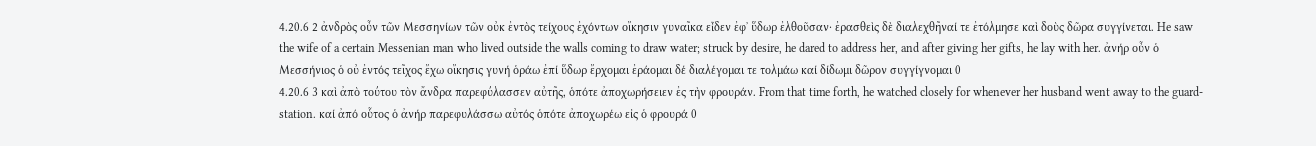4.20.6 2 ἀνδρὸς οὖν τῶν Μεσσηνίων τῶν οὐκ ἐντὸς τείχους ἐχόντων οἴκησιν γυναῖκα εἶδεν ἐφʼ ὕδωρ ἐλθοῦσαν· ἐρασθεὶς δὲ διαλεχθῆναί τε ἐτόλμησε καὶ δοὺς δῶρα συγγίνεται. He saw the wife of a certain Messenian man who lived outside the walls coming to draw water; struck by desire, he dared to address her, and after giving her gifts, he lay with her. ἀνήρ οὖν ὁ Μεσσήνιος ὁ οὐ ἐντός τεῖχος ἔχω οἴκησις γυνή ὁράω ἐπί ὕδωρ ἔρχομαι ἐράομαι δέ διαλέγομαι τε τολμάω καί δίδωμι δῶρον συγγίγνομαι 0
4.20.6 3 καὶ ἀπὸ τούτου τὸν ἄνδρα παρεφύλασσεν αὐτῆς, ὁπότε ἀποχωρήσειεν ἐς τὴν φρουράν. From that time forth, he watched closely for whenever her husband went away to the guard-station. καί ἀπό οὗτος ὁ ἀνήρ παρεφυλάσσω αὐτός ὁπότε ἀποχωρέω εἰς ὁ φρουρά 0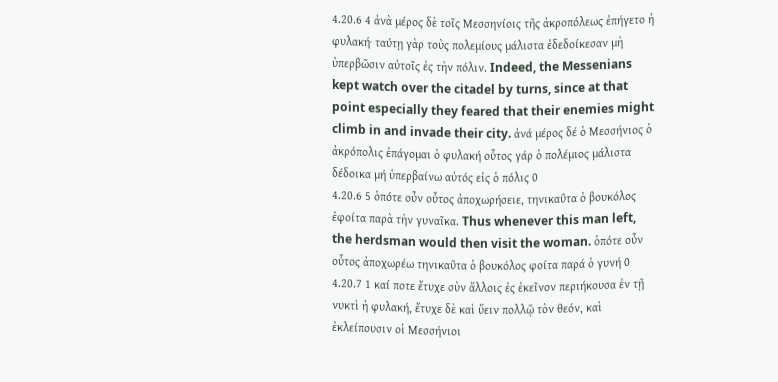4.20.6 4 ἀνὰ μέρος δὲ τοῖς Μεσσηνίοις τῆς ἀκροπόλεως ἐπήγετο ἡ φυλακή· ταύτῃ γὰρ τοὺς πολεμίους μάλιστα ἐδεδοίκεσαν μὴ ὑπερβῶσιν αὐτοῖς ἐς τὴν πόλιν. Indeed, the Messenians kept watch over the citadel by turns, since at that point especially they feared that their enemies might climb in and invade their city. ἀνά μέρος δέ ὁ Μεσσήνιος ὁ ἀκρόπολις ἐπάγομαι ὁ φυλακή οὗτος γάρ ὁ πολέμιος μάλιστα δέδοικα μή ὑπερβαίνω αὐτός εἰς ὁ πόλις 0
4.20.6 5 ὁπότε οὖν οὗτος ἀποχωρήσειε, τηνικαῦτα ὁ βουκόλος ἐφοίτα παρὰ τὴν γυναῖκα. Thus whenever this man left, the herdsman would then visit the woman. ὁπότε οὖν οὗτος ἀποχωρέω τηνικαῦτα ὁ βουκόλος φοίτα παρά ὁ γυνή 0
4.20.7 1 καί ποτε ἔτυχε σὺν ἄλλοις ἐς ἐκεῖνον περιήκουσα ἐν τῇ νυκτὶ ἡ φυλακή, ἔτυχε δὲ καὶ ὕειν πολλῷ τὸν θεόν, καὶ ἐκλείπουσιν οἱ Μεσσήνιοι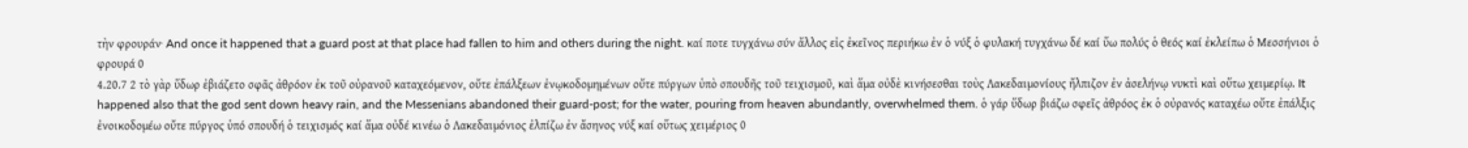τὴν φρουράν· And once it happened that a guard post at that place had fallen to him and others during the night. καί ποτε τυγχάνω σύν ἄλλος εἰς ἐκεῖνος περιήκω ἐν ὁ νύξ ὁ φυλακή τυγχάνω δέ καί ὕω πολύς ὁ θεός καί ἐκλείπω ὁ Μεσσήνιοι ὁ φρουρά 0
4.20.7 2 τὸ γὰρ ὕδωρ ἐβιάζετο σφᾶς ἀθρόον ἐκ τοῦ οὐρανοῦ καταχεόμενον, οὔτε ἐπάλξεων ἐνῳκοδομημένων οὔτε πύργων ὑπὸ σπουδῆς τοῦ τειχισμοῦ, καὶ ἅμα οὐδὲ κινήσεσθαι τοὺς Λακεδαιμονίους ἤλπιζον ἐν ἀσελήνῳ νυκτὶ καὶ οὕτω χειμερίῳ. It happened also that the god sent down heavy rain, and the Messenians abandoned their guard-post; for the water, pouring from heaven abundantly, overwhelmed them. ὁ γάρ ὕδωρ βιάζω σφεῖς ἀθρόος ἐκ ὁ οὐρανός καταχέω οὔτε ἐπάλξις ἐνοικοδομέω οὔτε πύργος ὑπό σπουδή ὁ τειχισμός καί ἅμα οὐδέ κινέω ὁ Λακεδαιμόνιος ἐλπίζω ἐν ἄσηνος νύξ καί οὕτως χειμέριος 0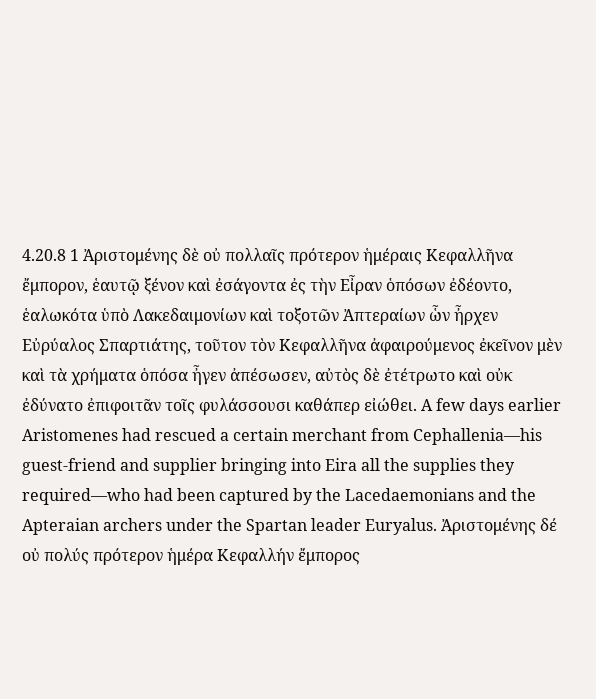4.20.8 1 Ἀριστομένης δὲ οὐ πολλαῖς πρότερον ἡμέραις Κεφαλλῆνα ἔμπορον, ἑαυτῷ ξένον καὶ ἐσάγοντα ἐς τὴν Εἶραν ὁπόσων ἐδέοντο, ἑαλωκότα ὑπὸ Λακεδαιμονίων καὶ τοξοτῶν Ἀπτεραίων ὧν ἦρχεν Εὐρύαλος Σπαρτιάτης, τοῦτον τὸν Κεφαλλῆνα ἀφαιρούμενος ἐκεῖνον μὲν καὶ τὰ χρήματα ὁπόσα ἦγεν ἀπέσωσεν, αὐτὸς δὲ ἐτέτρωτο καὶ οὐκ ἐδύνατο ἐπιφοιτᾶν τοῖς φυλάσσουσι καθάπερ εἰώθει. A few days earlier Aristomenes had rescued a certain merchant from Cephallenia—his guest-friend and supplier bringing into Eira all the supplies they required—who had been captured by the Lacedaemonians and the Apteraian archers under the Spartan leader Euryalus. Ἀριστομένης δέ οὐ πολύς πρότερον ἡμέρα Κεφαλλήν ἔμπορος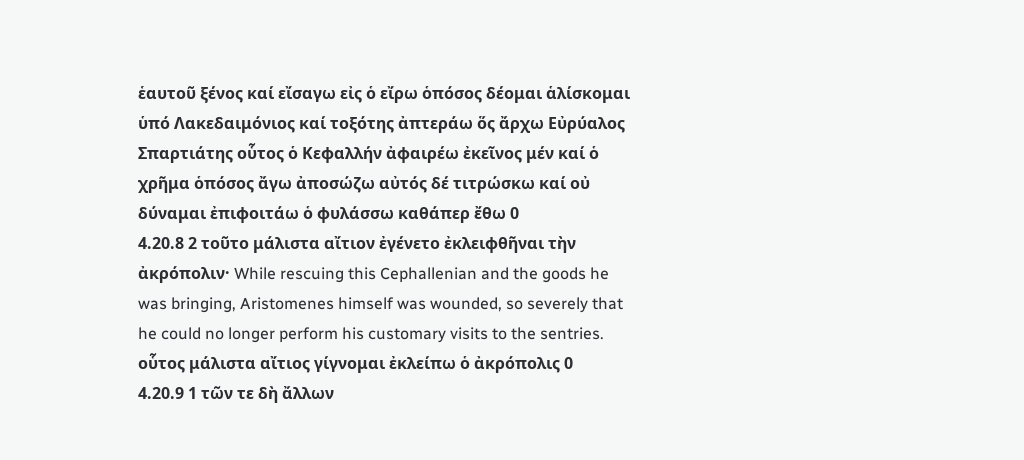ἑαυτοῦ ξένος καί εἴσαγω εἰς ὁ εἴρω ὁπόσος δέομαι ἁλίσκομαι ὑπό Λακεδαιμόνιος καί τοξότης ἀπτεράω ὅς ἄρχω Εὐρύαλος Σπαρτιάτης οὗτος ὁ Κεφαλλήν ἀφαιρέω ἐκεῖνος μέν καί ὁ χρῆμα ὁπόσος ἄγω ἀποσώζω αὐτός δέ τιτρώσκω καί οὐ δύναμαι ἐπιφοιτάω ὁ φυλάσσω καθάπερ ἔθω 0
4.20.8 2 τοῦτο μάλιστα αἴτιον ἐγένετο ἐκλειφθῆναι τὴν ἀκρόπολιν· While rescuing this Cephallenian and the goods he was bringing, Aristomenes himself was wounded, so severely that he could no longer perform his customary visits to the sentries. οὗτος μάλιστα αἴτιος γίγνομαι ἐκλείπω ὁ ἀκρόπολις 0
4.20.9 1 τῶν τε δὴ ἄλλων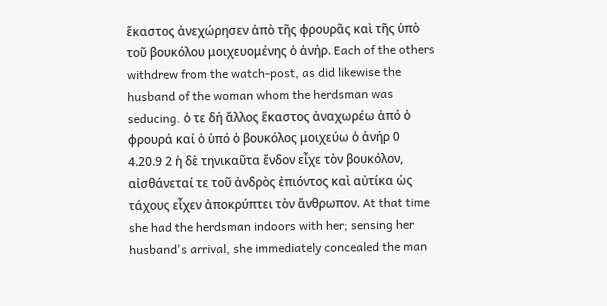ἕκαστος ἀνεχώρησεν ἀπὸ τῆς φρουρᾶς καὶ τῆς ὑπὸ τοῦ βουκόλου μοιχευομένης ὁ ἀνήρ. Each of the others withdrew from the watch-post, as did likewise the husband of the woman whom the herdsman was seducing. ὁ τε δή ἄλλος ἕκαστος ἀναχωρέω ἀπό ὁ φρουρά καί ὁ ὑπό ὁ βουκόλος μοιχεύω ὁ ἀνήρ 0
4.20.9 2 ἡ δὲ τηνικαῦτα ἔνδον εἶχε τὸν βουκόλον, αἰσθάνεταί τε τοῦ ἀνδρὸς ἐπιόντος καὶ αὐτίκα ὡς τάχους εἶχεν ἀποκρύπτει τὸν ἄνθρωπον. At that time she had the herdsman indoors with her; sensing her husband's arrival, she immediately concealed the man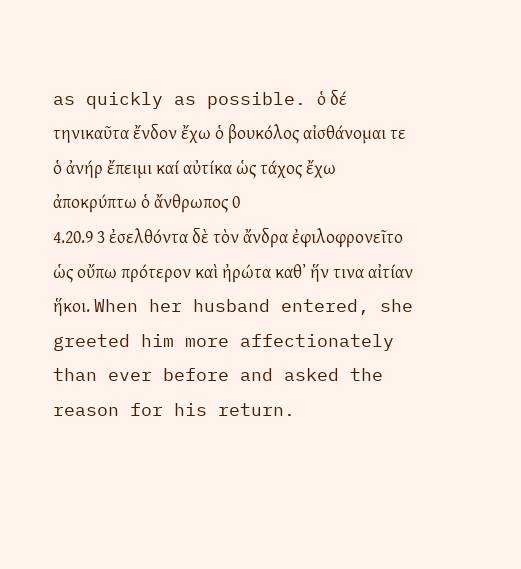as quickly as possible. ὁ δέ τηνικαῦτα ἔνδον ἔχω ὁ βουκόλος αἰσθάνομαι τε ὁ ἀνήρ ἔπειμι καί αὐτίκα ὡς τάχος ἔχω ἀποκρύπτω ὁ ἄνθρωπος 0
4.20.9 3 ἐσελθόντα δὲ τὸν ἄνδρα ἐφιλοφρονεῖτο ὡς οὔπω πρότερον καὶ ἠρώτα καθʼ ἥν τινα αἰτίαν ἥκοι. When her husband entered, she greeted him more affectionately than ever before and asked the reason for his return.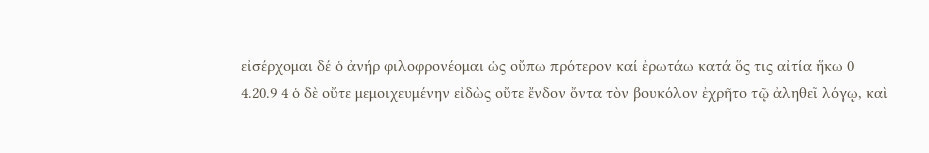εἰσέρχομαι δέ ὁ ἀνήρ φιλοφρονέομαι ὡς οὔπω πρότερον καί ἐρωτάω κατά ὅς τις αἰτία ἥκω 0
4.20.9 4 ὁ δὲ οὔτε μεμοιχευμένην εἰδὼς οὔτε ἔνδον ὄντα τὸν βουκόλον ἐχρῆτο τῷ ἀληθεῖ λόγῳ, καὶ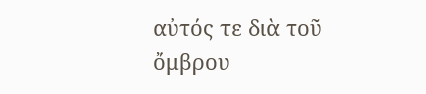αὐτός τε διὰ τοῦ ὄμβρου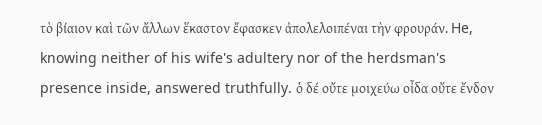τὸ βίαιον καὶ τῶν ἄλλων ἕκαστον ἔφασκεν ἀπολελοιπέναι τὴν φρουράν. He, knowing neither of his wife's adultery nor of the herdsman's presence inside, answered truthfully. ὁ δέ οὔτε μοιχεύω οἶδα οὔτε ἔνδον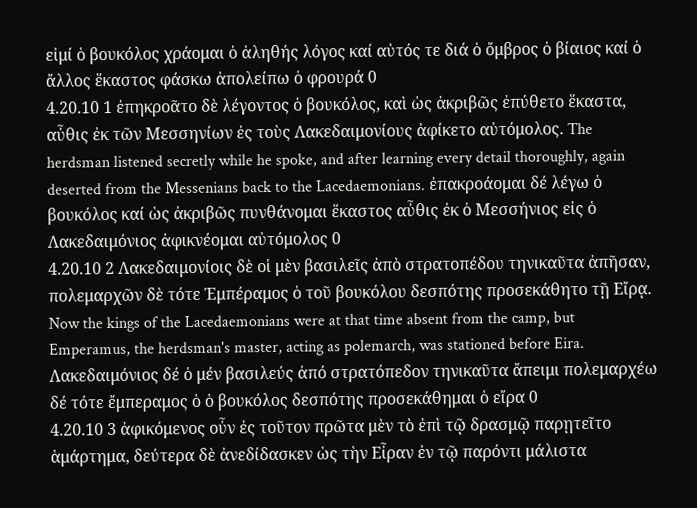εἰμί ὁ βουκόλος χράομαι ὁ ἀληθής λόγος καί αὐτός τε διά ὁ ὄμβρος ὁ βίαιος καί ὁ ἄλλος ἕκαστος φάσκω ἀπολείπω ὁ φρουρά 0
4.20.10 1 ἐπηκροᾶτο δὲ λέγοντος ὁ βουκόλος, καὶ ὡς ἀκριβῶς ἐπύθετο ἕκαστα, αὖθις ἐκ τῶν Μεσσηνίων ἐς τοὺς Λακεδαιμονίους ἀφίκετο αὐτόμολος. The herdsman listened secretly while he spoke, and after learning every detail thoroughly, again deserted from the Messenians back to the Lacedaemonians. ἐπακροάομαι δέ λέγω ὁ βουκόλος καί ὡς ἀκριβῶς πυνθάνομαι ἕκαστος αὖθις ἐκ ὁ Μεσσήνιος εἰς ὁ Λακεδαιμόνιος ἀφικνέομαι αὐτόμολος 0
4.20.10 2 Λακεδαιμονίοις δὲ οἱ μὲν βασιλεῖς ἀπὸ στρατοπέδου τηνικαῦτα ἀπῆσαν, πολεμαρχῶν δὲ τότε Ἐμπέραμος ὁ τοῦ βουκόλου δεσπότης προσεκάθητο τῇ Εἴρᾳ. Now the kings of the Lacedaemonians were at that time absent from the camp, but Emperamus, the herdsman's master, acting as polemarch, was stationed before Eira. Λακεδαιμόνιος δέ ὁ μέν βασιλεύς ἀπό στρατόπεδον τηνικαῦτα ἄπειμι πολεμαρχέω δέ τότε ἔμπεραμος ὁ ὁ βουκόλος δεσπότης προσεκάθημαι ὁ εἴρα 0
4.20.10 3 ἀφικόμενος οὖν ἐς τοῦτον πρῶτα μὲν τὸ ἐπὶ τῷ δρασμῷ παρῃτεῖτο ἁμάρτημα, δεύτερα δὲ ἀνεδίδασκεν ὡς τὴν Εἶραν ἐν τῷ παρόντι μάλιστα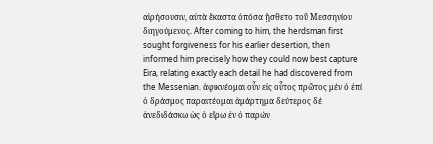αἱρήσουσιν, αὐτὰ ἕκαστα ὁπόσα ᾔσθετο τοῦ Μεσσηνίου διηγούμενος. After coming to him, the herdsman first sought forgiveness for his earlier desertion, then informed him precisely how they could now best capture Eira, relating exactly each detail he had discovered from the Messenian. ἀφικνέομαι οὖν εἰς οὗτος πρῶτος μέν ὁ ἐπί ὁ δράσμος παραιτέομαι ἁμάρτημα δεύτερος δέ ἀνεδιδάσκω ὡς ὁ εἴρω ἐν ὁ παρών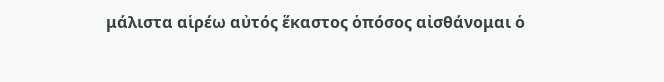μάλιστα αἱρέω αὐτός ἕκαστος ὁπόσος αἰσθάνομαι ὁ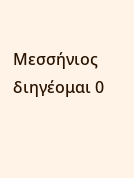Μεσσήνιος διηγέομαι 0